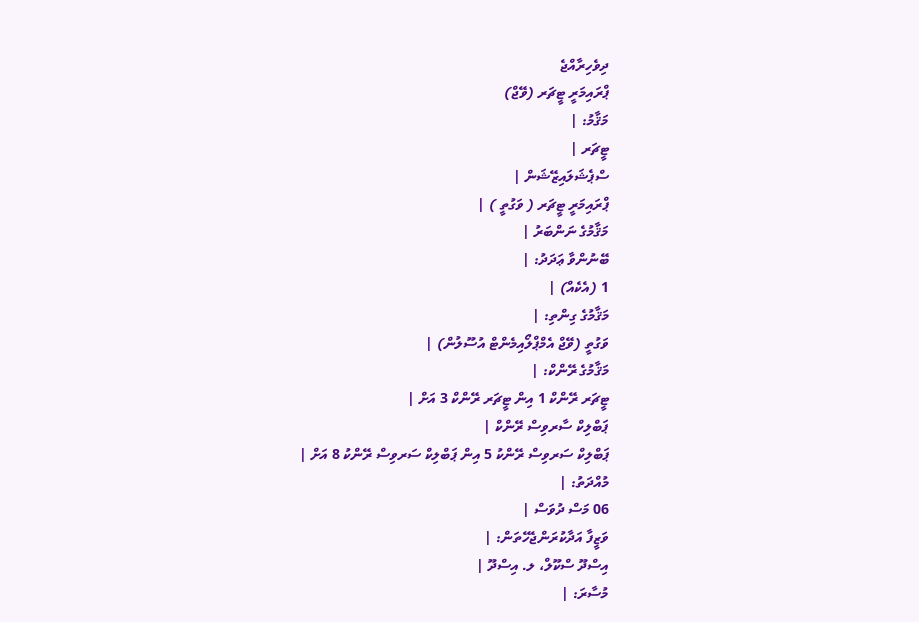ދިވެހިރާއްޖެ
ޕްރައިމަރީ ޓީޗަރ (ވޭޖް)
މަޤާމު: |
ޓީޗަރ |
ސްޕެޝަލައިޒޭޝަން |
ޕްރައިމަރީ ޓީޗަރ ( ވަގުތީ ) |
މަޤާމުގެ ނަންބަރު |
ބޭނުންވާ ޢަދަދު: |
1 (އެކެއް) |
މަޤާމުގެ ގިންތި: |
ވަގުތީ (ވޭޖް އެމްޕްލޯއިމެންޓް އުސޫލުން) |
މަޤާމުގެ ރޭންކް: |
ޓީޗަރ ރޭންކް 1 އިން ޓީޗަރ ރޭންކް 3 އަށް |
ޕަބްލިކް ސާރވިސް ރޭންކް |
ޕަބްލިކް ސަރވިސް ރޭންކު 5 އިން ޕަބްލިކް ސަރވިސް ރޭންކު 8 އަށް |
މުއްދަތު: |
06 މަސް ދުވަސް |
ވަޒީފާ އަދާކުރަންޖެހޭތަން: |
އިސްދޫ ސްކޫލް، ލ. އިސްދޫ |
މުސާރަ: |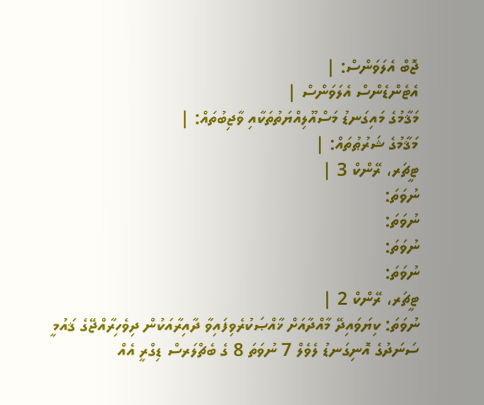ޖޮބް އެލަވަންސް: |
އެޓެންޑެންސް އެލަވަންސް |
މަޤާމުގެ މައިގަނޑު މަސްއޫލިއްޔަތުތަކާއި ވާޖިބުތައް: |
މަޤާމުގެ ޝަރުޠުތައް: |
ޓީޗަރ، ރޭންކް 3 |
ނުވަތަ:
ނުވަތަ:
ނުވަތަ:
ނުވަތަ:
ޓީޗަރ، ރޭންކް 2 |
ނުވަތަ: ކިޔަވައިދޭ މާއްދާއަށް ޚާއްޞަކުރެވިފައިވާ ދާއިރާއަކުން ދިވެހިރާއްޖޭގެ ޤައުމީ ސަނަދުގެ އޮނިގަނޑު ލެވެލް 7 ނުވަތަ 8 ގެ ބެޗްލަރސް ޑިގްރީ އެއް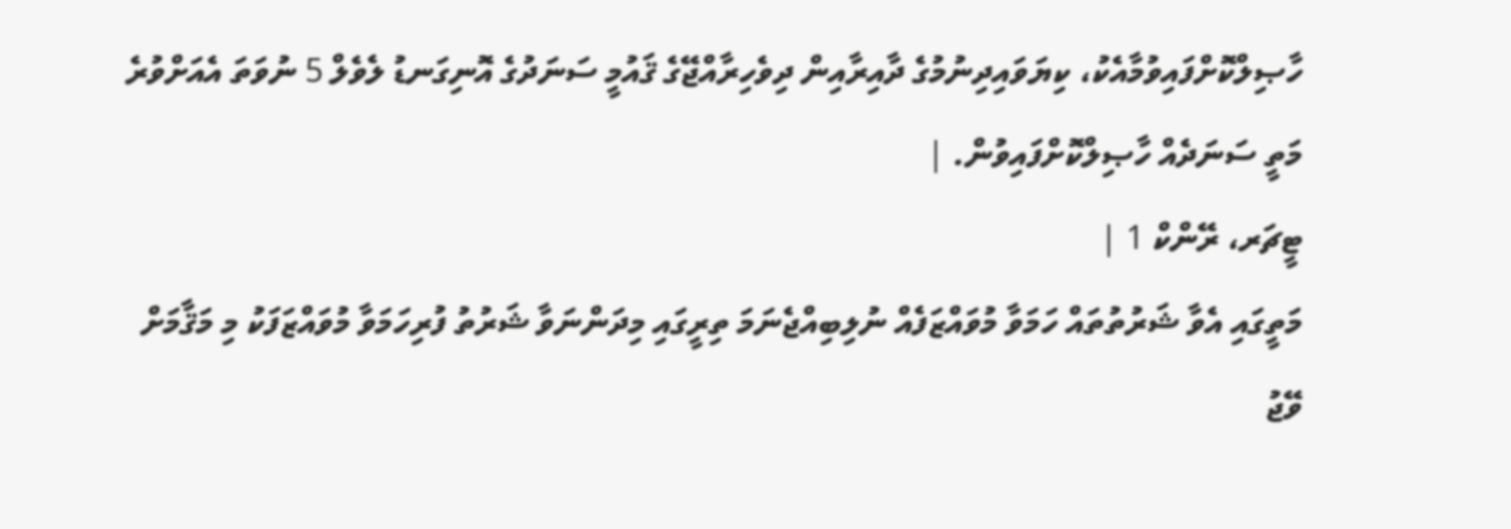ހާޞިލްކޮށްފައިވުމާއެކު، ކިޔަވައިދިނުމުގެ ދާއިރާއިން ދިވެހިރާއްޖޭގެ ޤައުމީ ސަނަދުގެ އޮނިގަނޑު ލެވެލް 5 ނުވަތަ އެއަށްވުރެ މަތީ ސަނަދެއް ހާޞިލްކޮށްފައިވުން. |
ޓީޗަރ، ރޭންކް 1 |
މަތީގައި އެވާ ޝަރުތުތައް ހަމަވާ މުވައްޒަފެއް ނުލިބިއްޖެނަމަ ތިރީގައި މިދަންނަވާ ޝަރުތު ފުރިހަމަވާ މުވައްޒަފަކު މި މަޤާމަށް ވޭޖު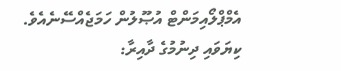އެމްޕްލޯއިމަންޓް އުޞޫލުން ހަމަޖެއްސޭނެއެވެ.
ކިޔަވައި ދިނުމުގެ ދާއިރާ: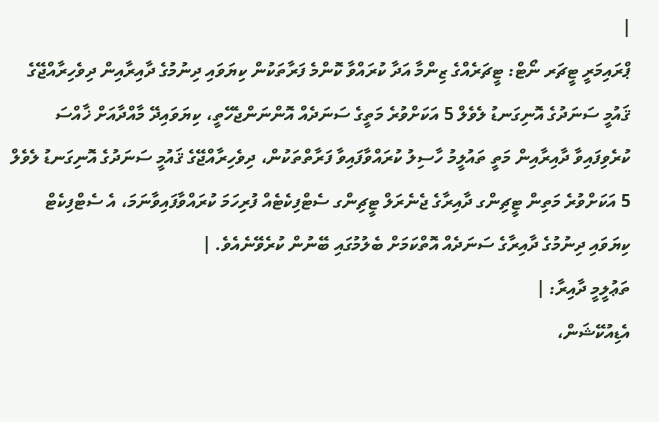|
ޕްރައިމަރީ ޓީޗަރ ނޯޓް: ޓީޗަރެއްގެ ޒިންމާ އަދާ ކުރައްވާ ކޮންމެ ފަރާތަކުން ކިޔަވައި ދިނުމުގެ ދާއިރާއިން ދިވެހިރާއްޖޭގެ ޤައުމީ ސަނަދުގެ އޮނިގަނޑު ލެވެލް 5 އަކަށްވުރެ މަތީގެ ސަނަދެއް އޮންނަންޖެހޭތީ، ކިޔަވައިދޭ މާއްދާއަށް ޚާއްސަ ކުރެވިފައިވާ ދާއިރާއިން މަތީ ތައުލީމު ހާސިލު ކުރައްވާފައިވާ ފަރާތްތަކުން، ދިވެހިރާއްޖޭގެ ޤައުމީ ސަނަދުގެ އޮނިގަނޑު ލެވެލް 5 އަކަށްވުރެ މަތިން ޓީޗިންގ ދާއިރާގެ ޖެނެރަލް ޓީޗިންގ ސެޓްފިކެޓެއް ފުރިހަމަ ކުރައްވާފައިވާނަމަ، އެ ސެޓްފިކެޓް ކިޔަވައި ދިނުމުގެ ދާއިރާގެ ސަނަދެއް އޮތްކަމަށް ބެލުމުގައި ބޭނުން ކުރެވޭނެއެވެ. |
ތަޢުލީމީ ދާއިރާ: |
އެޑިއުކޭޝަން،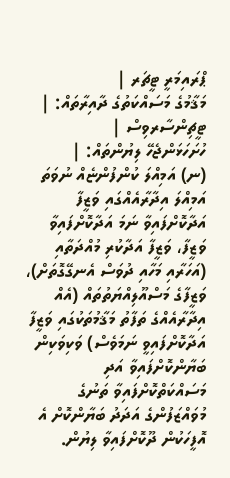ޕްރައިމަރީ ޓީޗަރ |
މަޤާމުގެ މަސައްކަތުގެ ދާއިރާތައް: |
ޓީޗިންސާރވިސް |
ހުށަހަޅަންޖެހޭ ލިޔުންތައް: |
(ނ) އަމިއްލަ ކުންފުންޏެއް ނުވަތަ އަމިއްލަ އިދާރާއެއްގައި ވަޒީފާ އަދާކޮށްފައިވާ ނަމަ އަދާކޮށްފައިވާ ވަޒީފާ، ވަޒީފާ އަދާކުރި މުއްދަތާއި (އަހަރާއި މަހާއި ދުވަސް އެނގޭގޮތަށް)، ވަޒީފާގެ މަސްއޫލިއްޔަތުތައް (އެއް އިދާރާއެއްގެ ތަފާތު މަޤާމުތަކުގައި ވަޒީފާ އަދާކޮށްފައިވީ ނަމަވެސް) ވަކިވަކިން ބަޔާންކޮށްފައިވާ އަދި މަސައްކަތްކޮށްފައިވާ ތަނުގެ މުވައްޒަފުންގެ އަދަދު ބަޔާންކޮށް އެ އޮފީހަކުން ދޫކޮށްފައިވާ ލިޔުން.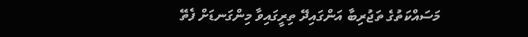މަސައްކަތުގެ ތަޖުރިބާ އަންގައިދޭ ތިރީގައިވާ މިންގަނޑަށް ފެތޭ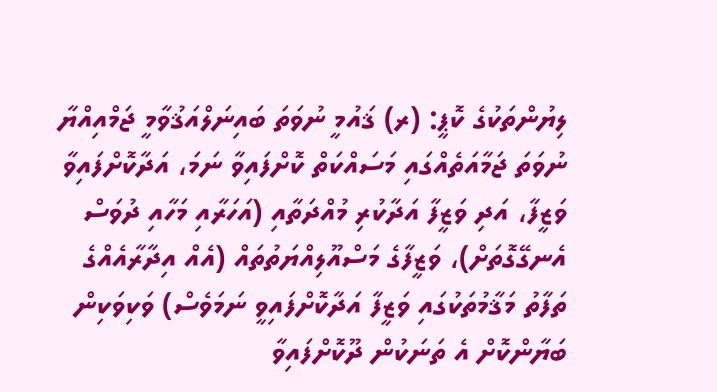ލިޔުންތަކުގެ ކޮޕީ: (ރ) ޤައުމީ ނުވަތަ ބައިނަލްއަޤުވާމީ ޖަމްއިއްޔާ ނުވަތަ ޖަމާއަތެއްގައި މަސައްކަތް ކޮށްފައިވާ ނަމަ، އަދާކޮށްފައިވާ ވަޒީފާ، އަދި ވަޒީފާ އަދާކުރި މުއްދަތާއި (އަހަރާއި މަހާއި ދުވަސް އެނގޭގޮތަށް)، ވަޒީފާގެ މަސްއޫލިއްޔަތުތައް (އެއް އިދާރާއެއްގެ ތަފާތު މަޤާމުތަކުގައި ވަޒީފާ އަދާކޮށްފައިވީ ނަމަވެސް) ވަކިވަކިން ބަޔާންކޮށް އެ ތަނަކުން ދޫކޮށްފައިވާ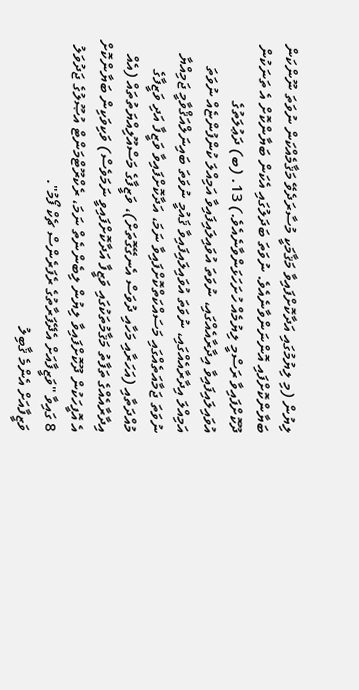ލިޔުން (މި ލިޔުމުގައި އަދާކޮށްފައިވާ މަޤާމަކީ މުސާރަދެވޭ މަޤާމެއްކަން ނުވަތަ ނޫންކަން ބަޔާންކޮށްފައި އޮންނަންވާނެއެވެ. ނުވަތަ ބަދަލުގައި އެކަން ބަޔާންކޮށް އެ ތަނަކުން ދޫކޮށްފައިވާ ރަސްމީ ލިޔުމެއް ހުށަހަޅަންވާނެއެވެ.) 13. (ބ) ދަޢުލަތުގެ އުވައިލައިފައިވާ އިދާރާއެއްގައި، ނުވަތަ އުވައިލައިފައިވާ އަމިއްލަ ކުންފުންޏެއް ނުވަތަ އަމިއްލަ އިދާރާއެއްގައި، ނުވަތަ އުވައިލައިފައިވާ ޤައުމީ ނުވަތަ ބައިނަލްއަޤްވާމީ ޖަމިއްޔާ ނުވަތަ ޖަމާއަތެއްގައި މަސައްކަތްކޮށްފައިވާ ނަމަ، އަދާކޮށްފައިވާ ވަޒީފާ އަދި ވަޒީފާގެ މުއްދަތާއި (އަހަރާއި މަހާއި ދުވަސް އެނގޭގޮތަށް)، ވަޒީފާގެ މަސްއޫލިއްޔަތުތައް (އެއް އިދާރާއެއްގެ ތަފާތު މަޤާމުތަކުގައި ވަޒީފާ އަދާކޮށްފައިވީ ނަމަވެސް) ވަކިވަކިން ބަޔާންކޮށް އެ އޮފީހަކުން ދޫކޮށްފައިވާ ލިޔުން ލިބެންނެތް ނަމަ، ރެކްރޫޓްމަންޓް އުޞޫލުގެ ޖަދުވަލު 8 ގައިވާ "ވަޒީފާއަށް އެދޭފަރާތުގެ ރެފަރެންސް ޗެކް ފޯމު".
ވަޒީފާއަށް އެންމެ ޤާބިލު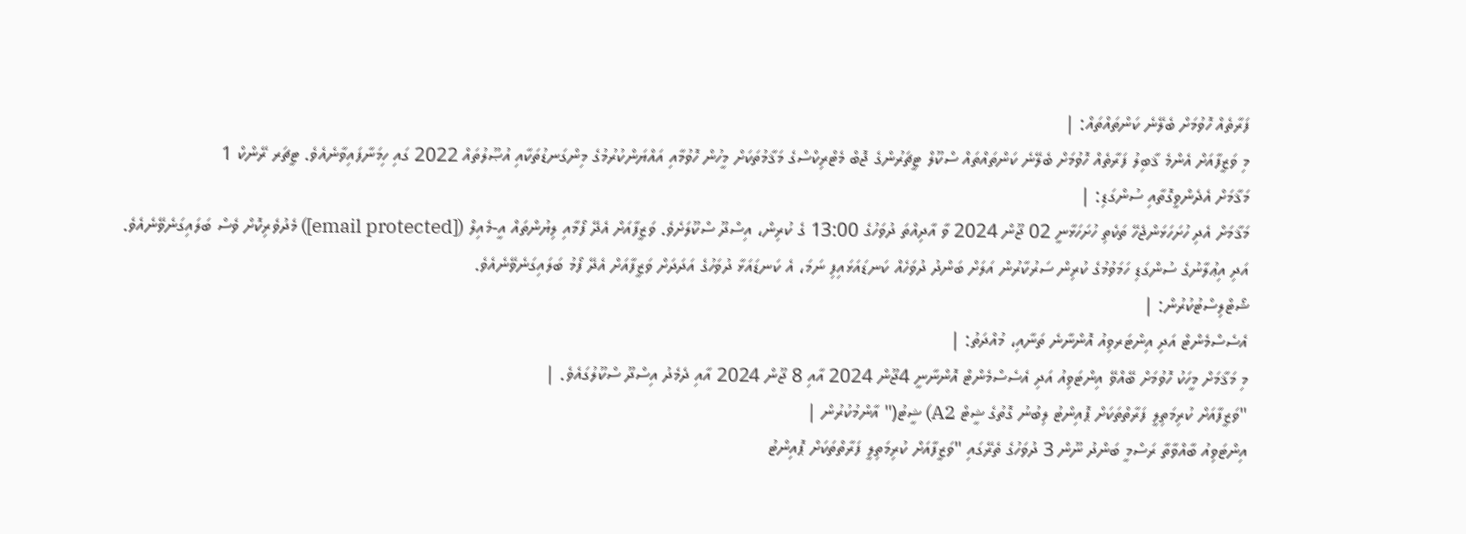ފަރާތެއް ހޮވުމަށް ބެލޭނެ ކަންތައްތައް: |
މި ވަޒީފާއަށް އެންމެ ޤާބިލު ފަރާތެއް ހޮވުމަށް ބެލޭނެ ކަންތައްތައް ސްކޫލް ޓީޗަރުންގެ ޖޮބް މެޓްރިކްސްގެ މަޤާމުތަކަށް މީހުން ހޮވުމާއި އައްޔަންކުރުމުގެ މިންގަނޑުތަކާއި އުޞޫލުތައް 2022 ގައި ހިމަނާފައިވާނެއެވެ. ޓީޗަރ ރޭންކް 1
މަޤާމަށް އެދެންވީގޮތާއި ސުންގަޑި: |
މަޤާމަށް އެދި ހުށަހަޅަންޖެހޭ ތަކެތި ހުށަހަޅާނީ 02 ޖޫން 2024 ވާ އާދިއްތަ ދުވަހުގެ 13:00 ގެ ކުރިން، އިސްދޫ ސްކޫލަށެވެ. ވަޒީފާއަށް އެދޭ ފޯމާއި ލިޔުންތައް އީ-މެއިލް ([email protected]) މެދުވެރިކޮށް ވެސް ބަލައިގަނެވޭނެއެވެ. އަދި އިޢުލާނުގެ ސުންގަޑި ހަމަވުމުގެ ކުރިން ސަރުކާރުން އަލަށް ބަންދު ދުވަހެއް ކަނޑައަޅައިފި ނަމަ، އެ ކަނޑައަޅާ ދުވަހުގެ އަދަދަށް ވަޒީފާއަށް އެދޭ ފޯމު ބަލައިގަނެވޭނެއެވެ.
ޝޯޓްލިސްޓުކުރުން: |
އެސެސްމެންޓް އަދި އިންޓަރވިއު އޮންނާނެ ތަނާއި، މުއްދަތު: |
މި މަޤާމަށް މީހަކު ހޮވުމަށް ބޭއްވޭ އިންޓަވިއު އަދި އެސެސްމެންޓް އޮންނާނީ 4ޖޫން 2024 އާއި 8 ޖޫން 2024 އާއި ދެމެދު އިސްދޫ ސްކޫލުގައެވެ. |
"ވަޒީފާއަށް ކުރިމަތިލީ ފަރާތްތަކަށް ޕޮއިންޓު ލިބުނު ގޮތުގެ ޝީޓް A2) ޝީޓު(" އާންމުކުރުން |
އިންޓަވިއު ބާއްވާތާ ރަސްމީ ބަންދު ނޫން 3 ދުވަހުގެ ތެރޭގައި "ވަޒީފާއަށް ކުރިމަތިލީ ފަރާތްތަކަށް ޕޮއިންޓު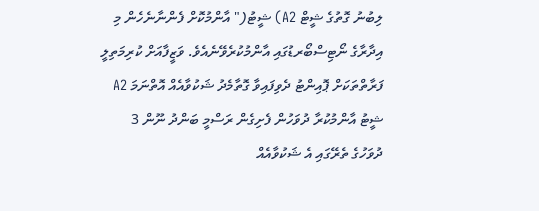ލިބުނު ގޮތުގެ ޝީޓް A2) ޝީޓު(" އާންމުކޮށް ފެންނާނެހެން މި އިދާރާގެ ނޯޓިސްބޯރޑުގައި އާންމުކުރެވޭނެއެވެ. ވަޒީފާއަށް ކުރިމަތިލީ ފަރާތްތަކަށް ޕޮއިންޓު ދެވިފައިވާ ގޮތާމެދު ޝަކުވާއެއް އޮތްނަމަ A2 ޝީޓު އާންމުކުރާ ދުވަހުން ފެށިގެން ރަސްމީ ބަންދު ނޫން 3 ދުވަހުގެ ތެރޭގައި އެ ޝަކުވާއެއް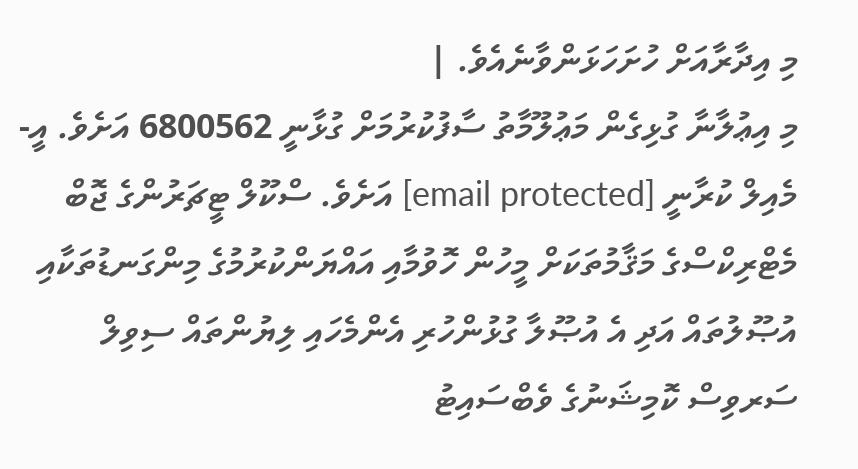މި އިދާރާއަށް ހުށަހަޅަންވާނެއެވެ. |
މި އިޢުލާނާ ގުޅިގެން މަޢުލޫމާތު ސާފުކުރުމަށް ގުޅާނީ 6800562 އަށެވެ. އީ-މެއިލް ކުރާނީ [email protected] އަށެވެ. ސްކޫލް ޓީޗަރުންގެ ޖޮބް މެޓްރިކްސްގެ މަޤާމުތަކަށް މީހުން ހޮވުމާއި އައްޔަންކުރުމުގެ މިންގަނޑުތަކާއި އުޞޫލުތައް އަދި އެ އުޞޫލާ ގުޅުންހުރި އެންމެހައި ލިޔުންތައް ސިވިލް ސަރވިސް ކޮމިޝަނުގެ ވެބްސައިޓު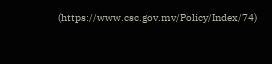(https://www.csc.gov.mv/Policy/Index/74)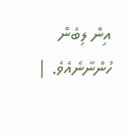އިން ލިބެން ހުންނާނެއެވެ. |